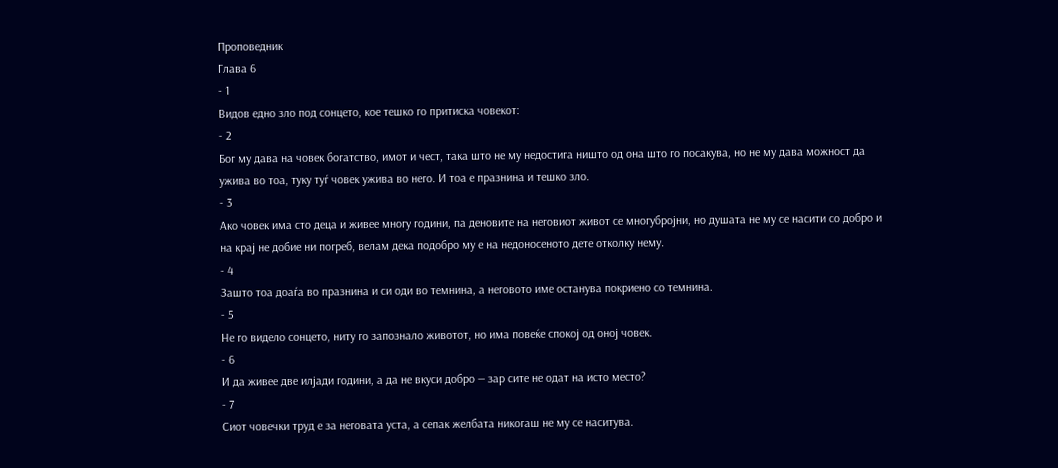Проповедник
Глава 6
- 1
Видов едно зло под сонцето, кое тешко го притиска човекот:
- 2
Бог му дава на човек богатство, имот и чест, така што не му недостига ништо од она што го посакува, но не му дава можност да ужива во тоа, туку туѓ човек ужива во него. И тоа е празнина и тешко зло.
- 3
Ако човек има сто деца и живее многу години, па деновите на неговиот живот се многубројни, но душата не му се насити со добро и на крај не добие ни погреб, велам дека подобро му е на недоносеното дете отколку нему.
- 4
Зашто тоа доаѓа во празнина и си оди во темнина, а неговото име останува покриено со темнина.
- 5
Не го видело сонцето, ниту го запознало животот, но има повеќе спокој од оној човек.
- 6
И да живее две илјади години, а да не вкуси добро — зар сите не одат на исто место?
- 7
Сиот човечки труд е за неговата уста, а сепак желбата никогаш не му се наситува.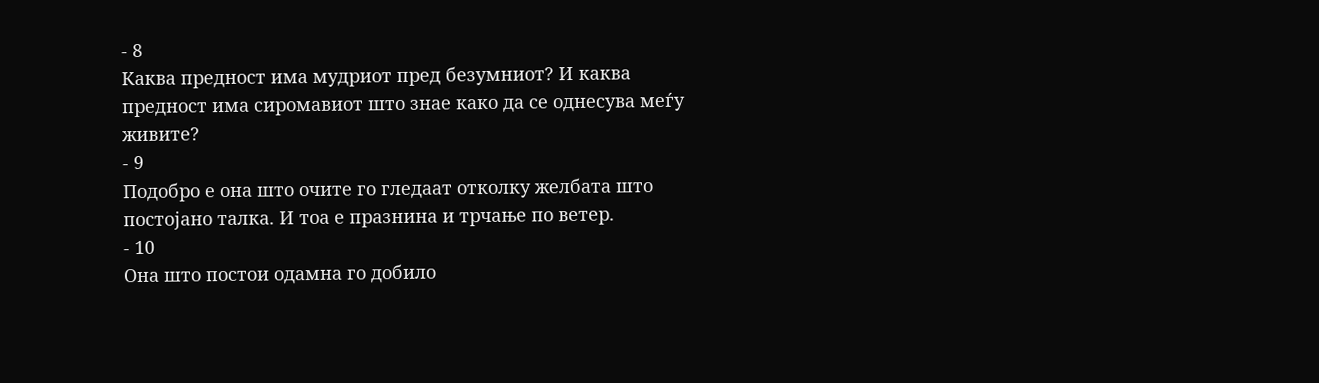- 8
Каква предност има мудриот пред безумниот? И каква предност има сиромавиот што знае како да се однесува меѓу живите?
- 9
Подобро е она што очите го гледаат отколку желбата што постојано талка. И тоа е празнина и трчање по ветер.
- 10
Она што постои одамна го добило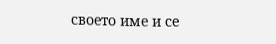своето име и се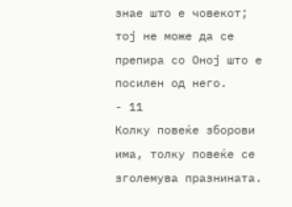знае што е човекот; тој не може да се препира со Оној што е посилен од него.
- 11
Колку повеќе зборови има, толку повеќе се зголемува празнината.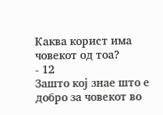Каква корист има човекот од тоа?
- 12
Зашто кој знае што е добро за човекот во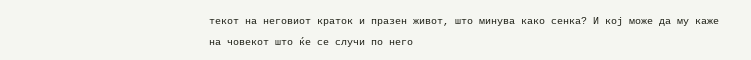текот на неговиот краток и празен живот, што минува како сенка? И кој може да му каже на човекот што ќе се случи по него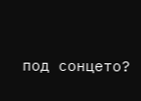под сонцето?